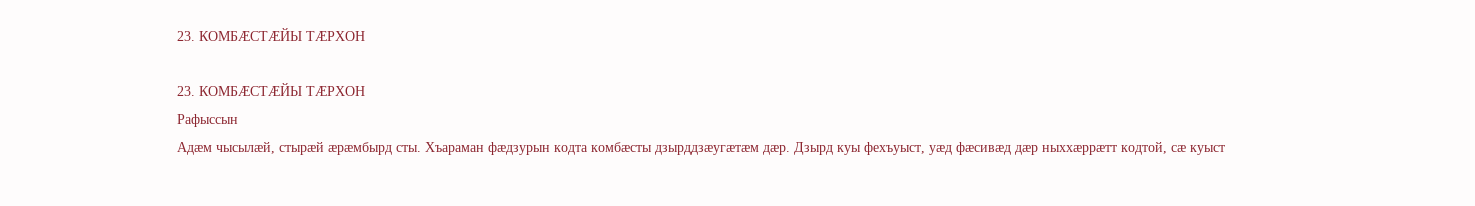23. КОМБÆСТÆЙЫ ТÆРХОН

23. КОМБÆСТÆЙЫ ТÆРХОН
Рафыссын
Адæм чысылæй, стырæй æрæмбырд сты. Хъараман фæдзурын кодта комбæсты дзырддзæугæтæм дæр. Дзырд куы фехъуыст, уæд фæсивæд дæр ныххæррæтт кодтой, сæ куыст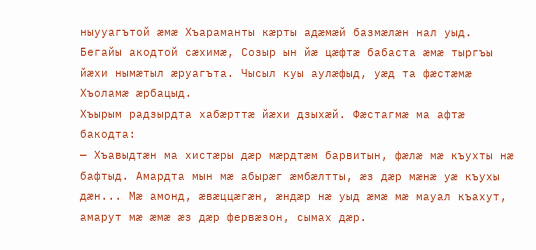ныууагътой æмæ Хъараманты кæрты адæмæй базмæлæн нал уыд.
Бегайы акодтой сæхимæ, Созыр ын йæ цæфтæ бабаста æмæ тыргъы йæхи нымæтыл æруагъта. Чысыл куы аулæфыд, уæд та фæстæмæ Хъоламæ æрбацыд.
Хъырым радзырдта хабæрттæ йæхи дзыхæй. Фæстагмæ ма афтæ бакодта:
— Хъавыдтæн ма хистæры дæр мæрдтæм барвитын, фæлæ мæ къухты нæ бафтыд. Амардта мын мæ абырæг æмбæлтты, æз дæр мæнæ уæ къухы дæн... Мæ амонд, æвæццæгæн, æндæр нæ уыд æмæ мæ мауал къахут, амарут мæ æмæ æз дæр фервæзон, сымах дæр.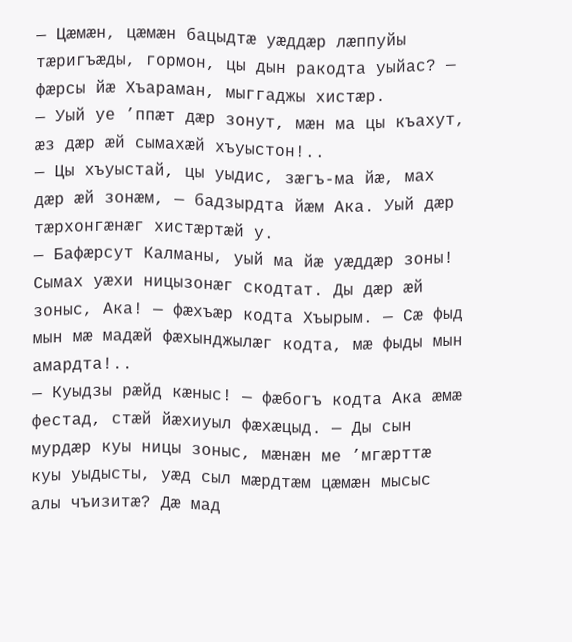— Цæмæн, цæмæн бацыдтæ уæддæр лæппуйы тæригъæды, гормон, цы дын ракодта уыйас? — фæрсы йæ Хъараман, мыггаджы хистæр.
— Уый уе ’ппæт дæр зонут, мæн ма цы къахут, æз дæр æй сымахæй хъуыстон!..
— Цы хъуыстай, цы уыдис, зæгъ-ма йæ, мах дæр æй зонæм, — бадзырдта йæм Ака. Уый дæр тæрхонгæнæг хистæртæй у.
— Бафæрсут Калманы, уый ма йæ уæддæр зоны! Сымах уæхи ницызонæг скодтат. Ды дæр æй зоныс, Ака! — фæхъæр кодта Хъырым. — Сæ фыд мын мæ мадæй фæхынджылæг кодта, мæ фыды мын амардта!..
— Куыдзы рæйд кæныс! — фæбогъ кодта Ака æмæ фестад, стæй йæхиуыл фæхæцыд. — Ды сын мурдæр куы ницы зоныс, мæнæн ме ’мгæрттæ куы уыдысты, уæд сыл мæрдтæм цæмæн мысыс алы чъизитæ? Дæ мад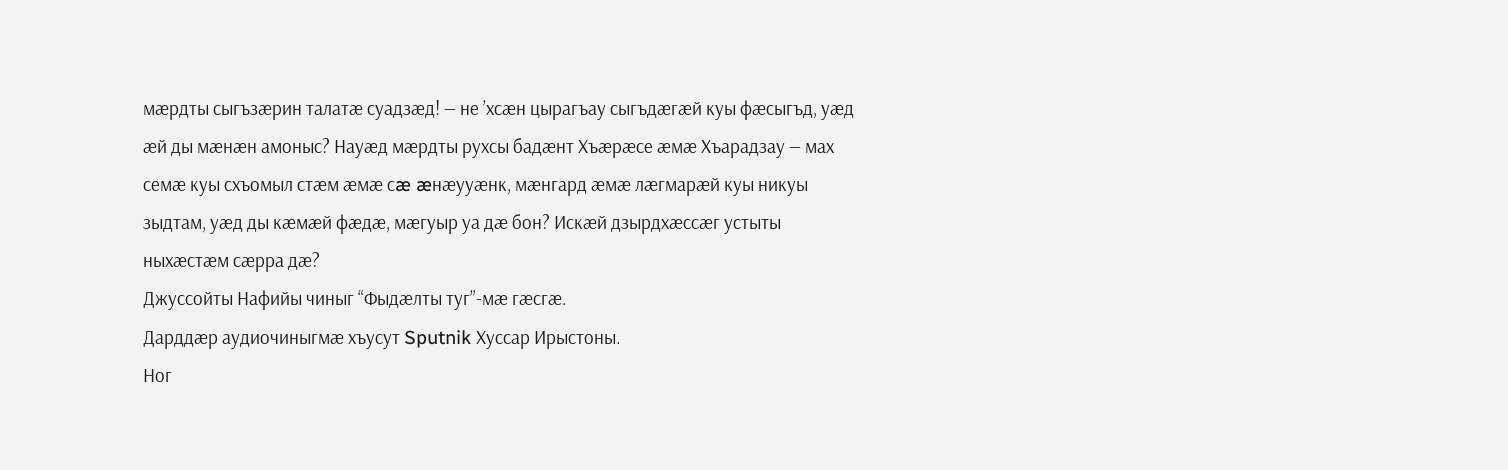мæрдты сыгъзæрин талатæ суадзæд! — не ’хсæн цырагъау сыгъдæгæй куы фæсыгъд, уæд æй ды мæнæн амоныс? Науæд мæрдты рухсы бадæнт Хъæрæсе æмæ Хъарадзау — мах семæ куы схъомыл стæм æмæ сæ æнæууæнк, мæнгард æмæ лæгмарæй куы никуы зыдтам, уæд ды кæмæй фæдæ, мæгуыр уа дæ бон? Искæй дзырдхæссæг устыты ныхæстæм сæрра дæ?
Джуссойты Нафийы чиныг “Фыдæлты туг”-мæ гæсгæ.
Дарддæр аудиочиныгмæ хъусут Sputnik Хуссар Ирыстоны.
Ног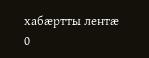хабӕртты лентӕ
0